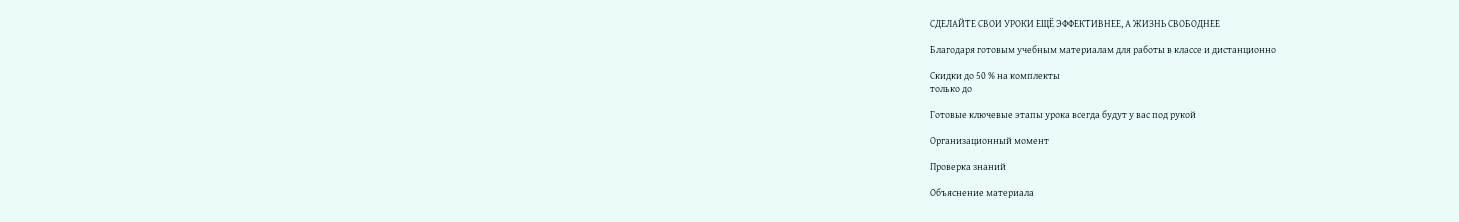СДЕЛАЙТЕ СВОИ УРОКИ ЕЩЁ ЭФФЕКТИВНЕЕ, А ЖИЗНЬ СВОБОДНЕЕ

Благодаря готовым учебным материалам для работы в классе и дистанционно

Скидки до 50 % на комплекты
только до

Готовые ключевые этапы урока всегда будут у вас под рукой

Организационный момент

Проверка знаний

Объяснение материала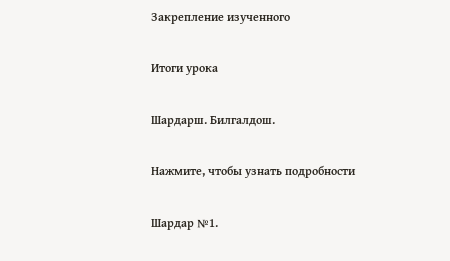Закрепление изученного

Итоги урока

Шардарш. Билгалдош.

Нажмите, чтобы узнать подробности

Шардар №1.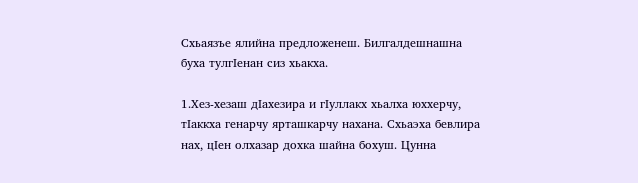Схьаязъе ялийна предложенеш. Билгалдешнашна буха тулгIенан сиз хьакха.

1.Хез-хезаш дIахезира и гIуллакх хьалха юххерчу, тIаккха генарчу ярташкарчу нахана. Схьаэха бевлира нах, цIен олхазар дохка шайна бохуш. Цунна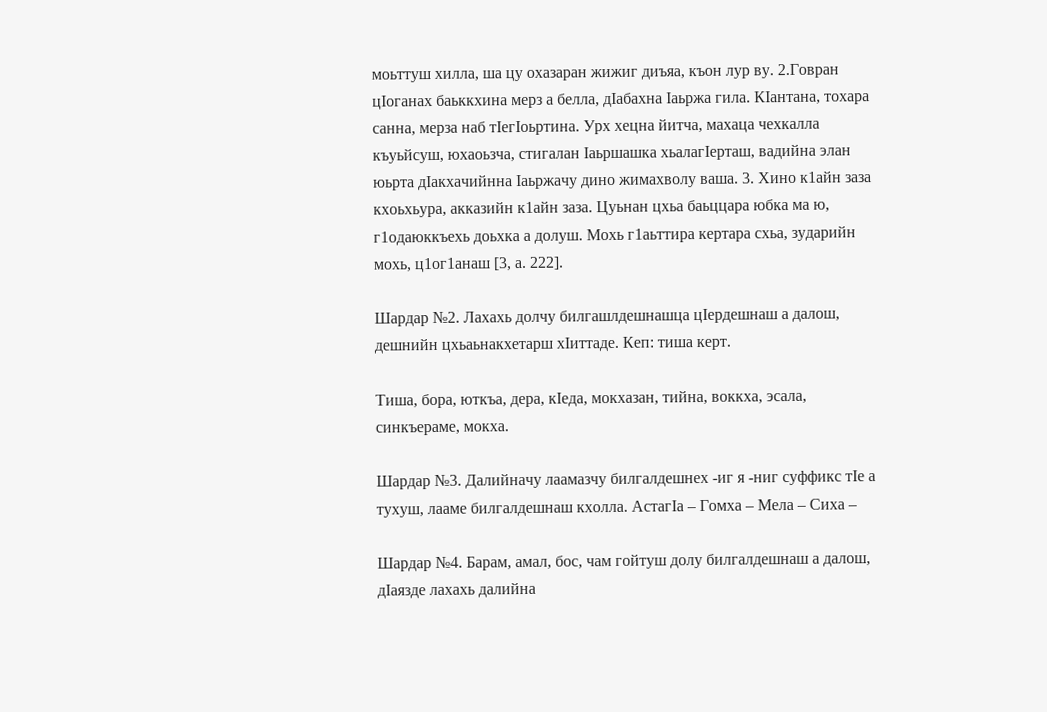моьттуш хилла, ша цу охазаран жижиг диъяа, къон лур ву. 2.Говран цIоганах баьккхина мерз а белла, дIабахна Iаьржа гила. КIантана, тохара санна, мерза наб тIегIоьртина. Урх хецна йитча, махаца чехкалла къуьйсуш, юхаоьзча, стигалан Iаьршашка хьалагIерташ, вадийна элан юьрта дIакхачийнна Iаьржачу дино жимахволу ваша. 3. Хино к1айн заза кхоьхьура, акказийн к1айн заза. Цуьнан цхьа баьццара юбка ма ю, г1одаюккъехь доьхка а долуш. Мохь г1аьттира кертара схьа, зударийн мохь, ц1ог1анаш [3, а. 222].

Шардар №2. Лахахь долчу билгашлдешнашца цIердешнаш а далош, дешнийн цхьаьнакхетарш хIиттаде. Кеп: тиша керт.

Тиша, бора, юткъа, дера, кIеда, мокхазан, тийна, воккха, эсала, синкъераме, мокха.

Шардар №3. Далийначу лаамазчу билгалдешнех -иг я -ниг суффикс тIе а тухуш, лааме билгалдешнаш кхолла. АстагIа – Гомха – Мела – Сиха –

Шардар №4. Барам, амал, бос, чам гойтуш долу билгалдешнаш а далош, дIаязде лахахь далийна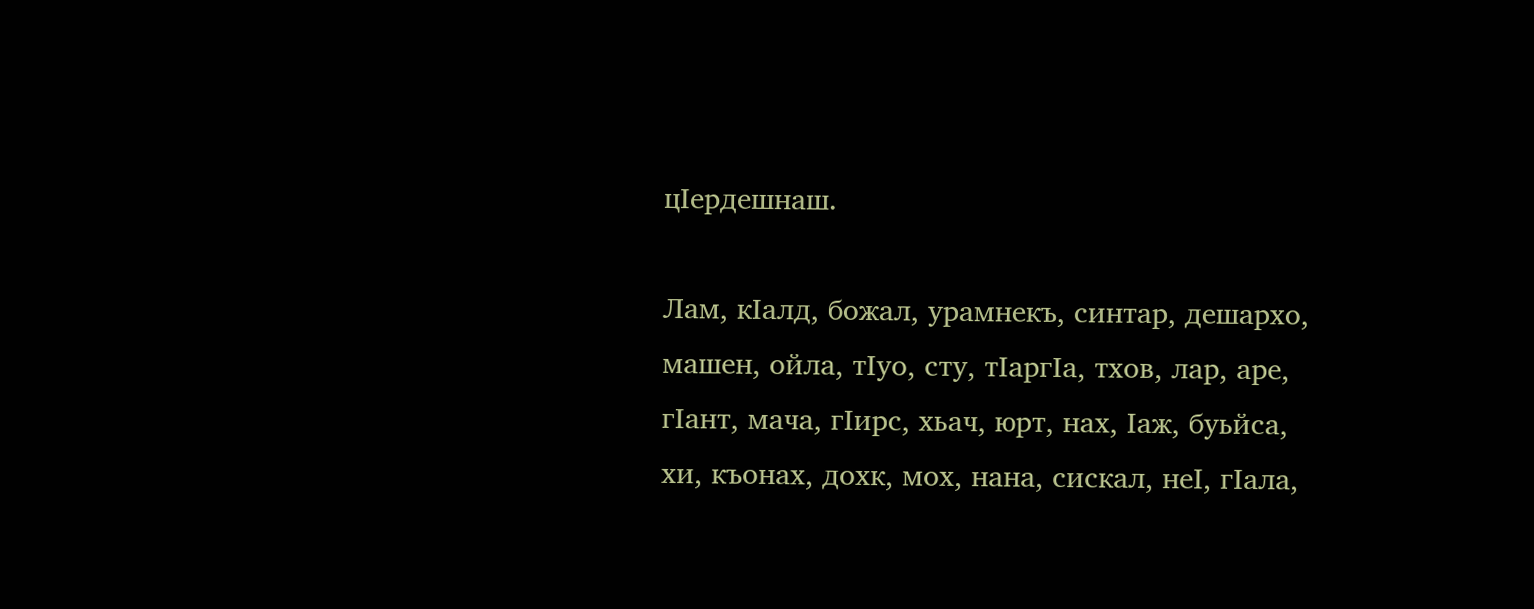цIердешнаш.

Лам, кIалд, божал, урамнекъ, синтар, дешархо, машен, ойла, тIуо, сту, тIаргIа, тхов, лар, аре, гIант, мача, гIирс, хьач, юрт, нах, Iаж, буьйса, хи, къонах, дохк, мох, нана, сискал, неI, гIала,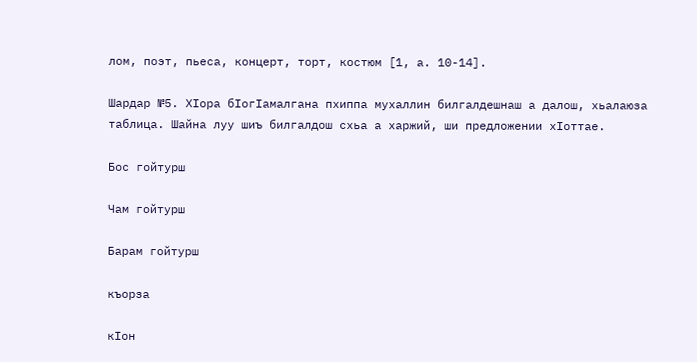лом, поэт, пьеса, концерт, торт, костюм [1, а. 10-14].

Шардар №5. ХIора бIогIамалгана пхиппа мухаллин билгалдешнаш а далош, хьалаюза таблица. Шайна луу шиъ билгалдош схьа а харжий, ши предложении хIоттае.

Бос гойтурш

Чам гойтурш

Барам гойтурш

къорза

кIон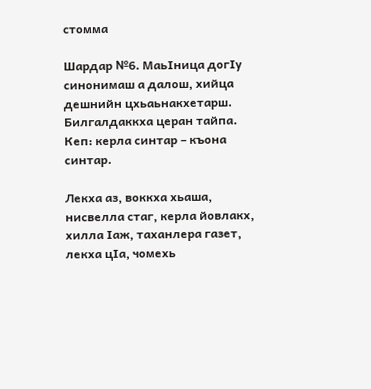стомма

Шардар №6. МаьIница догIу синонимаш а далош, хийца дешнийн цхьаьнакхетарш. Билгалдаккха церан тайпа. Кеп: керла синтар – къона синтар.

Лекха аз, воккха хьаша, нисвелла стаг, керла йовлакх, хилла Iаж, таханлера газет, лекха цIа, чомехь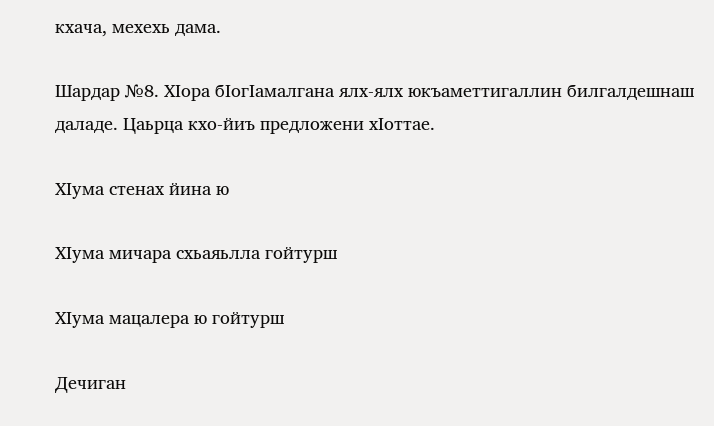кхача, мехехь дама.

Шардар №8. ХIора бIогIамалгана ялх-ялх юкъаметтигаллин билгалдешнаш даладе. Цаьрца кхо-йиъ предложени хIоттае.

ХIума стенах йина ю

ХIума мичара схьаяьлла гойтурш

ХIума мацалера ю гойтурш

Дечиган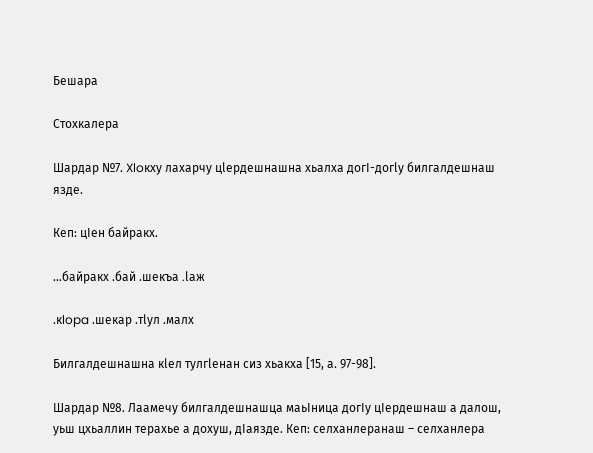Бешара

Стохкалера

Шардар №7. Xloкxy лахарчу цlердешнашна хьалха догI-догlу билгалдешнаш язде.

Кеп: цIен байракх.

…байракх .бай .шекъа .lаж

.кlopa .шекар .тlул .малх

Билгалдешнашна кlел тулгlенан сиз хьакха [15, а. 97-98].

Шардар №8. Лаамечу билгалдешнашца маьIница догIу цIердешнаш а далош, уьш цхьаллин терахье а дохуш, дIаязде. Кеп: селханлеранаш – селханлера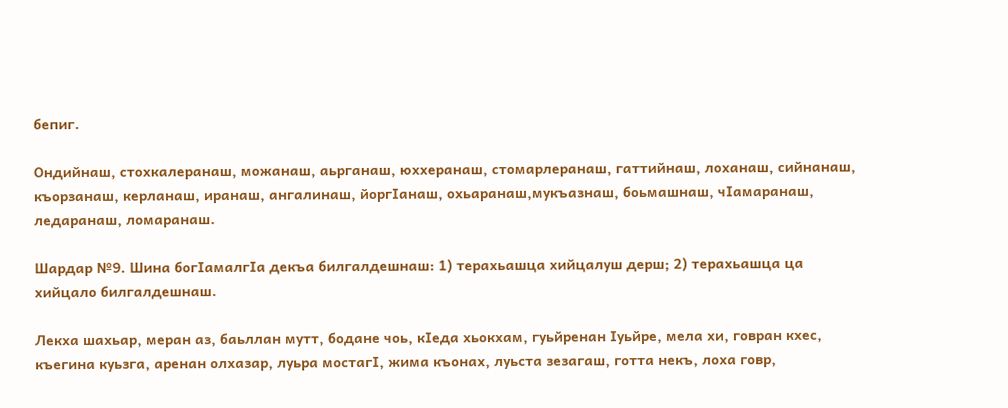бепиг.

Ондийнаш, стохкалеранаш, можанаш, аьрганаш, юххеранаш, стомарлеранаш, гаттийнаш, лоханаш, сийнанаш, къорзанаш, керланаш, иранаш, ангалинаш, йоргIанаш, охьаранаш,мукъазнаш, боьмашнаш, чIамаранаш, ледаранаш, ломаранаш.

Шардар №9. Шина богIамалгIа декъа билгалдешнаш: 1) терахьашца хийцалуш дерш; 2) терахьашца ца хийцало билгалдешнаш.

Лекха шахьар, меран аз, баьллан мутт, бодане чоь, кIеда хьокхам, гуьйренан Iуьйре, мела хи, говран кхес, къегина куьзга, аренан олхазар, луьра мостагI, жима къонах, луьста зезагаш, готта некъ, лоха говр,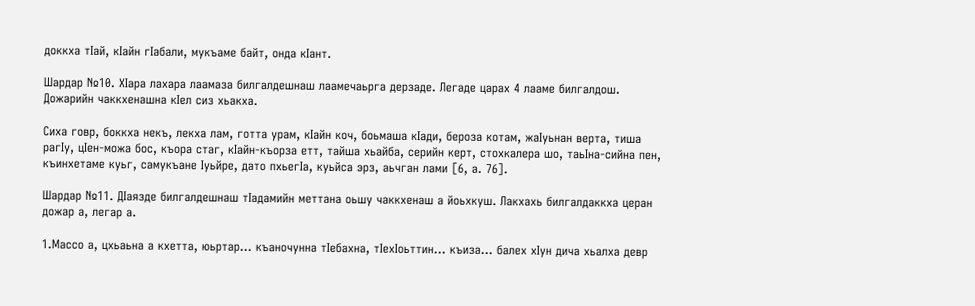доккха тIай, кIайн гIабали, мукъаме байт, онда кIант.

Шардар №10. ХIара лахара лаамаза билгалдешнаш лаамечаьрга дерзаде. Легаде царах 4 лааме билгалдош. Дожарийн чаккхенашна кIел сиз хьакха.

Сиха говр, боккха некъ, лекха лам, готта урам, кIайн коч, боьмаша кIади, бероза котам, жаIуьнан верта, тиша рагIу, цIен-можа бос, къора стаг, кIайн-къорза етт, тайша хьайба, серийн керт, стохкалера шо, таьIна-сийна пен, къинхетаме куьг, самукъане Iуьйре, дато пхьегIа, куьйса эрз, аьчган лами [6, а. 76].

Шардар №11. ДIаязде билгалдешнаш тIадамийн меттана оьшу чаккхенаш а йоьхкуш. Лакхахь билгалдаккха церан дожар а, легар а.

1.Массо а, цхьаьна а кхетта, юьртар… къаночунна тIебахна, тIехIоьттин… къиза… балех хIун дича хьалха девр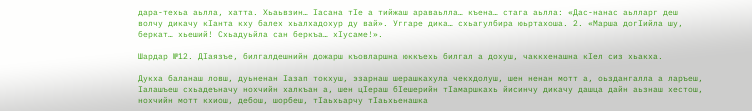дара-техьа аьлла, хатта. Хьаьвзин… Iасана тIе а тийжаш араваьлла… къена… стага аьлла: «Дас-нанас аьлларг деш волчу дикачу кIанта кху балех хьалхадохур ду вай». Уггаре дика… схьагулбира юьртахоша. 2. «Марша догIийла шу, беркат… хьеший! Схьадуьйла сан беркъа… хIусаме!».

Шардар №12. ДIаязъе, билгалдешнийн дожарш къовларшна юккъехь билгал а дохуш, чаккхенашна кIел сиз хьакха.

Дукха баланаш ловш, дуьненан Iазап токхуш, эзарнаш шерашкахула чекхдолуш, шен ненан мотт а, оьздангалла а ларъеш, Iалашъеш схьадеъначу нохчийн халкъан а, шен цIераш бIешерийн тIамаршкахь йисинчу дикачу дашца дайн аьзнаш хестош, нохчийн мотт кхиош, дебош, шорбеш, тIаьхьарчу тIаьхьенашка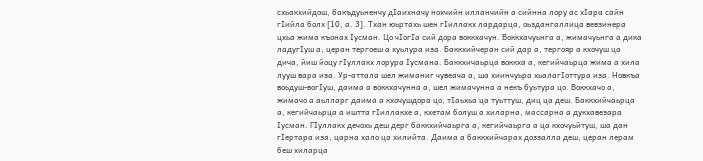схьакхийдош, бакъдуьненчу дIаихначу нохчийн илланчийн а сийнна лору ас хIара сайн гIийла болх [10, а. 3]. Тхан юьртахь шен гIиллакх лардарца, оьздангаллица вевзинера цхьа жима къонах Iусман. Цо чIогIа сий дора воккхачун. Воккхачуьнга а, жимачуьнга а дика ладугIуш а, церан тергоеш а хуьлура иза. Баккхийчеран сий дар а, тергояр а кхочуш ца дича, йиш йоцу гIуллакх лорура Iусмана. Баккхичаьрца воккха а, кегийчаьрца жима а хила лууш вара иза. Ур-аттала шел жиманиг чувеача а, ша хиинчуьра хьалагIоттура иза. Новкъа воьдуш-вогIуш, даима а воккхачунна а, шел жимачунна а некъ буьтура цо. Воккхачо а, жимачо а аьлларг даима а кхочушдора цо, тIаьхьа ца туьттуш, диц ца деш. Баккхийчаьрца а, кегийчаьрца а иштта гIиллакхе а, кхетам болуш а хиларна, массарна а дукхавезара Iусман. ГIуллакх дечохь деш дерг баккхийчаьрга а, кегийчаьрга а ца кхочуьйтуш, ша дан гIертара иза, царна хало ца хилийта. Даима а баккхийчарах доззалла деш, церан лерам беш хиларца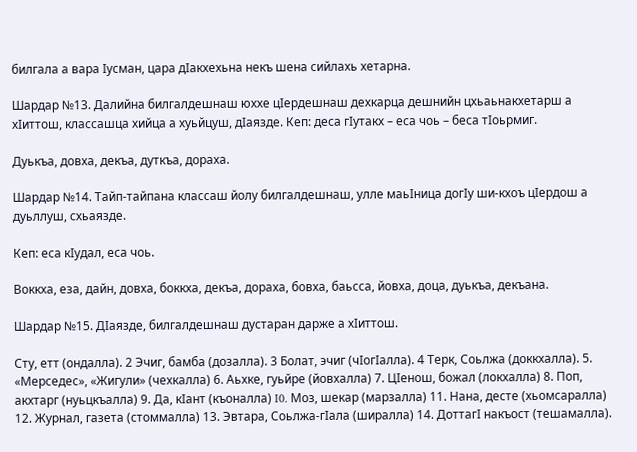билгала а вара Iусман, цара дIакхехьна некъ шена сийлахь хетарна.

Шардар №13. Далийна билгалдешнаш юххе цIердешнаш дехкарца дешнийн цхьаьнакхетарш а хIиттош, классашца хийца а хуьйцуш, дIаязде. Кеп: деса гIутакх – еса чоь – беса тIоьрмиг.

Дуькъа, довха, декъа, дуткъа, дораха.

Шардар №14. Тайп-тайпана классаш йолу билгалдешнаш, улле маьIница догIу ши-кхоъ цIердош а дуьллуш, схьаязде.

Кеп: еса кIудал, еса чоь.

Воккха, еза, дайн, довха, боккха, декъа, дораха, бовха, баьсса, йовха, доца, дуькъа, декъана.

Шардар №15. ДIаязде, билгалдешнаш дустаран дарже а хIиттош.

Сту, етт (ондалла). 2 Эчиг, бамба (дозалла). 3 Болат, эчиг (чIогIалла). 4 Терк, Соьлжа (доккхалла). 5. «Мерседес», «Жигули» (чехкалла) 6. Аьхке, гуьйре (йовхалла) 7. ЦIенош, божал (локхалла) 8. Поп, акхтарг (нуьцкъалла) 9. Да, кIант (къоналла) I0. Моз, шекар (марзалла) 11. Нана, десте (хьомсаралла) 12. Журнал, газета (стоммалла) 13. Эвтара, Соьлжа-гIала (ширалла) 14. ДоттагI накъост (тешамалла).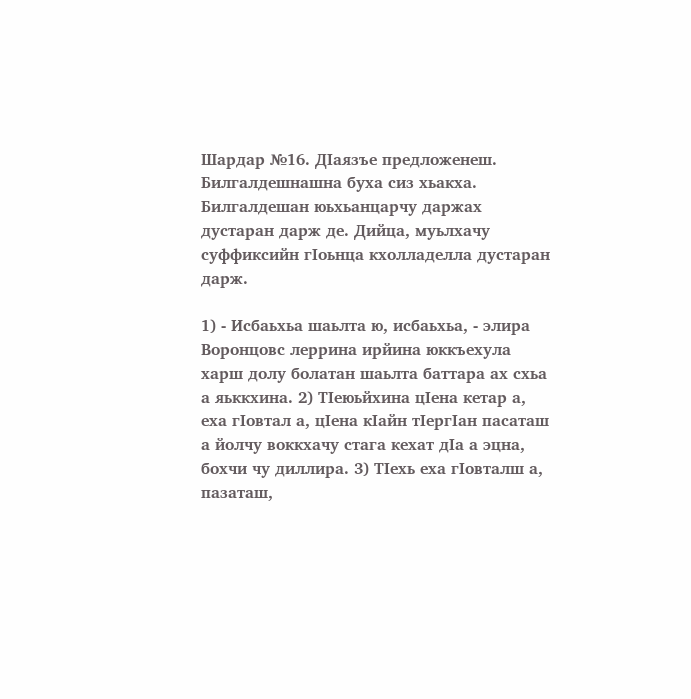Шардар №16. ДIаязъе предложенеш. Билгалдешнашна буха сиз хьакха. Билгалдешан юьхьанцарчу даржах дустаран дарж де. Дийца, муьлхачу суффиксийн гIоьнца кхолладелла дустаран дарж.

1) - Исбаьхьа шаьлта ю, исбаьхьа, - элира Воронцовс леррина ирйина юккъехула харш долу болатан шаьлта баттара ах схьа а яьккхина. 2) ТIеюьйхина цIена кетар а, еха гIовтал а, цIена кIайн тIергIан пасаташ а йолчу воккхачу стага кехат дIа а эцна, бохчи чу диллира. 3) ТIехь еха гIовталш а, пазаташ,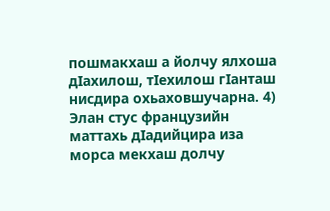пошмакхаш а йолчу ялхоша дIахилош, тIехилош гIанташ нисдира охьаховшучарна. 4) Элан стус французийн маттахь дIадийцира иза морса мекхаш долчу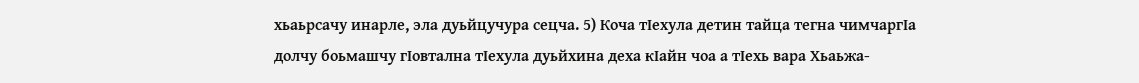хьаьрсачу инарле, эла дуьйцучура сецча. 5) Коча тIехула детин тайца тегна чимчаргIа долчу боьмашчу гIовтална тIехула дуьйхина деха кIайн чоа а тIехь вара Хьаьжа-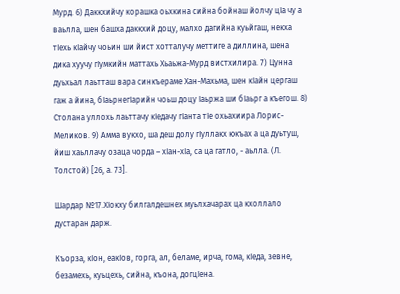Мурд. 6) Даккхийчу корашка оьхкина сийна бойнаш йолчу цIа чу а ваьлла, шен башха даккхий доцу, малхо дагийна куьйгаш, некха тIехь кIайчу чоьин ши йист хотталучу меттиге а диллина, шена дика хуучу гIумкийн маттахь Хьаьжа-Мурд вистхилира. 7) Цунна дуьхьал лаьтташ вара синкъераме Хан-Махьма, шен кIайн цергаш гаж а йина, бIаьрнегIарийн чоьш доцу Iаьржа ши бIаьрг а къегош. 8) Столана уллохь лаьттачу кIедачу гIанта тIе охьахиира Лорис-Меликов. 9) Амма вукхо, ша деш долу гIуллакх юкъах а ца дуьтуш, йиш хаьллачу озаца чорда – хIан-хIа, са ца гатло, - аьлла. (Л. Толстой) [26, а. 73].

Шардар №17.ХIокху билгалдешнех муьлхачарах ца кхоллало дустаран дарж.

Къорза, кIон, еакIов, горга, ал, беламе, ирча, гома, кIеда, зевне, безамехь, куьцехь, сийна, къона, догцIена.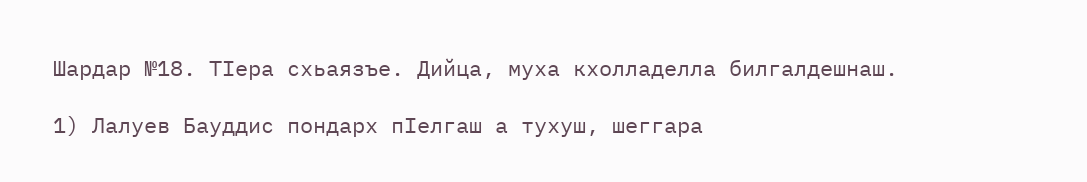Шардар №18. ТIера схьаязъе. Дийца, муха кхолладелла билгалдешнаш.

1) Лалуев Бауддис пондарх пIелгаш а тухуш, шеггара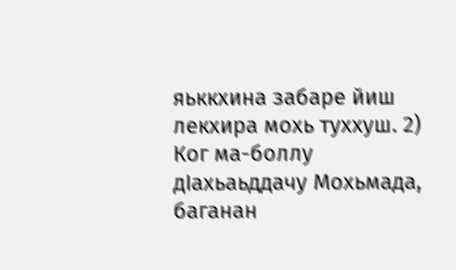яьккхина забаре йиш лекхира мохь туххуш. 2) Ког ма-боллу дIахьаьддачу Мохьмада, баганан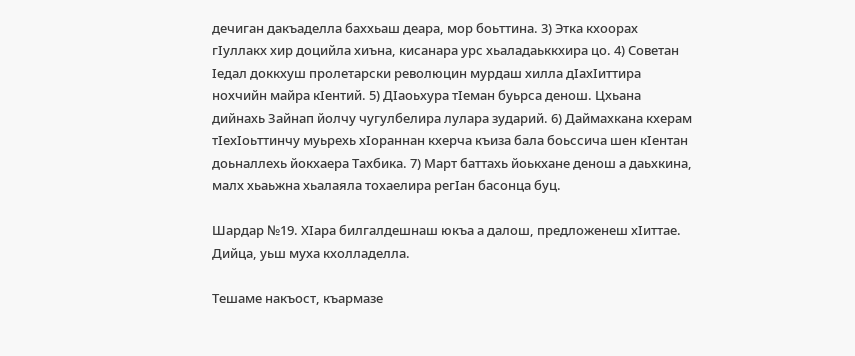дечиган дакъаделла баххьаш деара, мор боьттина. 3) Этка кхоорах гIуллакх хир доцийла хиъна, кисанара урс хьаладаьккхира цо. 4) Советан Iедал доккхуш пролетарски революцин мурдаш хилла дIахIиттира нохчийн майра кIентий. 5) ДIаоьхура тIеман буьрса денош. Цхьана дийнахь Зайнап йолчу чугулбелира лулара зударий. 6) Даймахкана кхерам тIехIоьттинчу муьрехь хIораннан кхерча къиза бала боьссича шен кIентан доьналлехь йокхаера Тахбика. 7) Март баттахь йоькхане денош а даьхкина, малх хьаьжна хьалаяла тохаелира регIан басонца буц.

Шардар №19. ХIара билгалдешнаш юкъа а далош, предложенеш хIиттае. Дийца, уьш муха кхолладелла.

Тешаме накъост, къармазе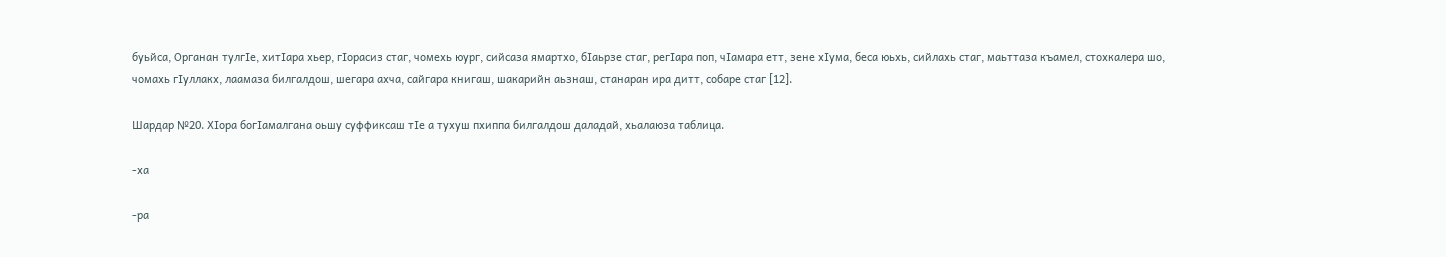буьйса, Органан тулгIе, хитIара хьер, гIорасиз стаг, чомехь юург, сийсаза ямартхо, бIаьрзе стаг, регIара поп, чIамара етт, зене хIума, беса юьхь, сийлахь стаг, маьттаза къамел, стохкалера шо, чомахь гIуллакх, лаамаза билгалдош, шегара ахча, сайгара книгаш, шакарийн аьзнаш, станаран ира дитт, собаре стаг [12].

Шардар №20. ХIора богIамалгана оьшу суффиксаш тIе а тухуш пхиппа билгалдош даладай, хьалаюза таблица.

-ха

-ра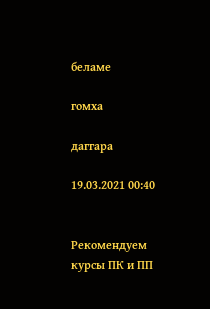беламе

гомха

даггара

19.03.2021 00:40


Рекомендуем курсы ПК и ПП